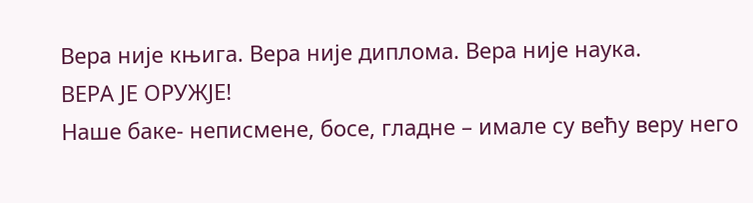Вера није књига. Вера није диплома. Вера није наука.
ВЕРА ЈЕ ОРУЖЈЕ!
Наше баке- неписмене, босе, гладне – имале су већу веру него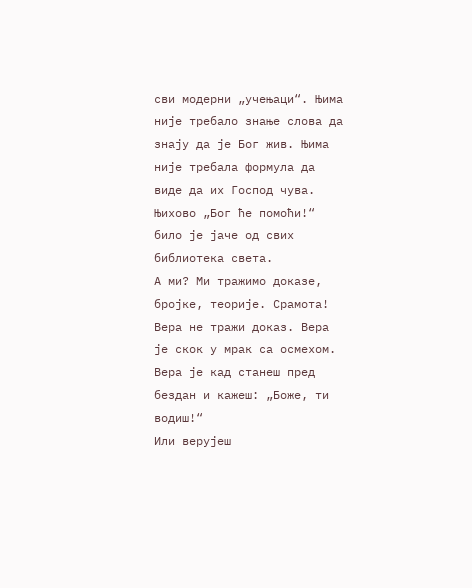сви модерни „учењаци“. Њима није требало знање слова да знају да је Бог жив. Њима није требала формула да виде да их Господ чува. Њихово „Бог ће помоћи!“ било је јаче од свих библиотека света.
А ми? Ми тражимо доказе, бројке, теорије. Срамота! Вера не тражи доказ. Вера је скок у мрак са осмехом. Вера је кад станеш пред бездан и кажеш: „Боже, ти водиш!“
Или верујеш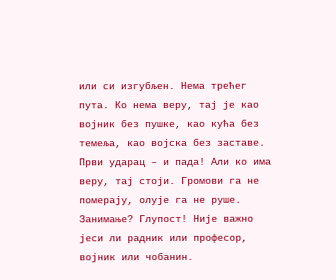или си изгубљен. Нема трећег пута. Ко нема веру, тај је као војник без пушке, као кућа без темеља, као војска без заставе. Први ударац – и пада! Али ко има веру, тај стоји. Громови га не померају, олује га не руше.
Занимање? Глупост! Није важно јеси ли радник или професор, војник или чобанин.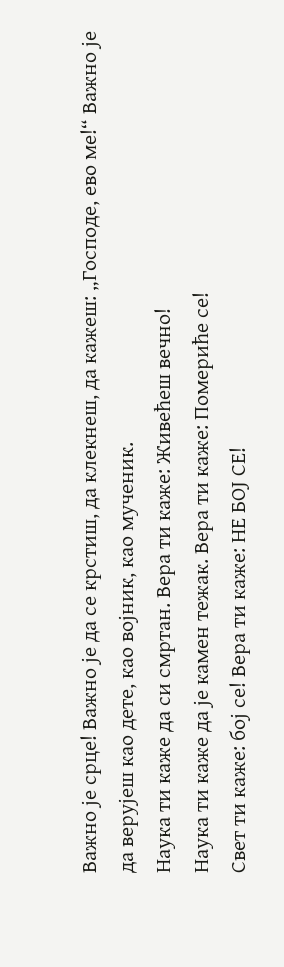Важно је срце! Важно је да се крстиш, да клекнеш, да кажеш: „Господе, ево ме!“ Важно је да верујеш као дете, као војник, као мученик.
Наука ти каже да си смртан. Вера ти каже: Живећеш вечно!
Наука ти каже да је камен тежак. Вера ти каже: Помериће се!
Свет ти каже: бој се! Вера ти каже: НЕ БОЈ СЕ!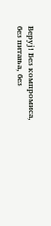Веруј! Без компромиса, без питања, без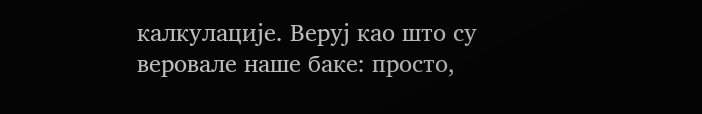калкулације. Веруј као што су веровале наше баке: просто,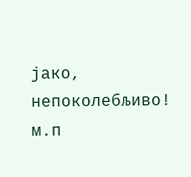јако, непоколебљиво!
м.п